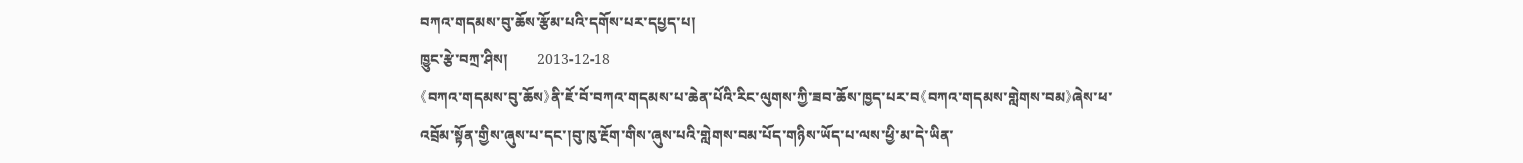བཀའ་གདམས་བུ་ཆོས་རྩོམ་པའི་དགོས་པར་དཔྱད་པ།
ཁྱུང་རྩེ་བཀྲ་ཤིས།        2013-12-18
《བཀའ་གདམས་བུ་ཆོས》ནི་ཇོ་བོ་བཀའ་གདམས་པ་ཆེན་པོའི་རིང་ལུགས་ཀྱི་ཟབ་ཆོས་ཁྱད་པར་བ《བཀའ་གདམས་གླེགས་བམ》ཞེས་ཕ་འབྲོམ་སྟོན་གྱིས་ཞུས་པ་དང་།བུ་ཁུ་རྔོག་གིས་ཞུས་པའི་གླེགས་བམ་པོད་གཉིས་ཡོད་པ་ལས་ཕྱི་མ་དེ་ཡིན་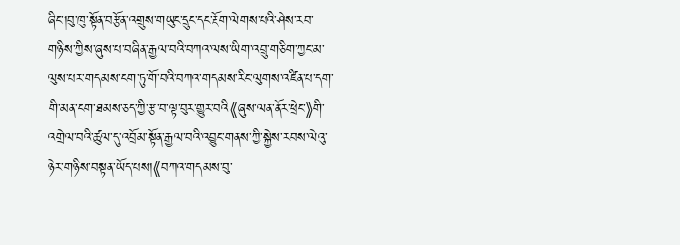ཞིང་།བུ་ཁུ་སྟོན་བརྩོན་འགྲུས་གཡུང་དྲུང་དང་རྔོག་ལེགས་པའི་ཤེས་རབ་གཉིས་ཀྱིས་ཞུས་པ་བཞིན་རྒྱལ་བའི་བཀའ་ལས་ཡིག་འབྲུ་གཅིག་ཀྱང་མ་ལུས་པར་གདམས་ངག་ཏུ་གོ་བའི་བཀའ་གདམས་རིང་ལུགས་འཛིན་པ་དག་གི་མན་ངག་ཐམས་ཅད་ཀྱི་རྩ་བ་ལྟ་བུར་གྱུར་བའི《ཞུས་ལན་ནོར་ཕྲེང་》གི་འགྲེལ་བའི་ཚུལ་དུ་འབྲོམ་སྟོན་རྒྱལ་བའི་འབྱུང་གནས་ཀྱི་སྐྱེས་རབས་ལེའུ་ཉེར་གཉིས་བསྟན་ཡོད་པས།《བཀའ་གདམས་བུ་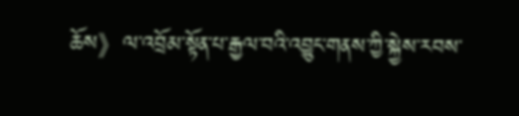ཆོས》ལ་འབྲོམ་སྟོན་པ་རྒྱལ་བའི་འབྱུང་གནས་ཀྱི་སྐྱེས་རབས་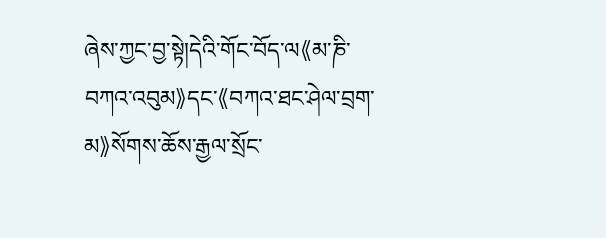ཞེས་ཀྱང་བྱ་སྟེ།དེའི་གོང་བོད་ལ《མ་ཎི་བཀའ་འབུམ》དང་《བཀའ་ཐང་ཤེལ་བྲག་མ》སོགས་ཆོས་རྒྱལ་སྲོང་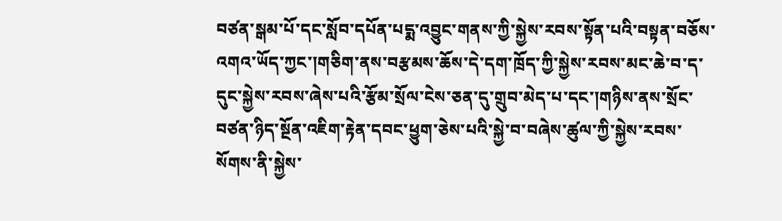བཙན་སྒམ་པོ་དང་སློབ་དཔོན་པདྨ་འབྱུང་གནས་ཀྱི་སྐྱེས་རབས་སྟོན་པའི་བསྟན་བཅོས་འགའ་ཡོད་ཀྱང་།གཅིག་ནས་བརྩམས་ཆོས་དེ་དག་ཁྲོད་ཀྱི་སྐྱེས་རབས་མང་ཆེ་བ་ད་དུང་སྐྱེས་རབས་ཞེས་པའི་རྩོམ་སྲོལ་ངེས་ཅན་དུ་གྲུབ་མེད་པ་དང་།གཉིས་ནས་སྲོང་བཙན་ཉིད་སྔོན་འཇིག་རྟེན་དབང་ཕྱུག་ཅེས་པའི་སྐྱེ་བ་བཞེས་ཚུལ་ཀྱི་སྐྱེས་རབས་སོགས་ནི་སྐྱེས་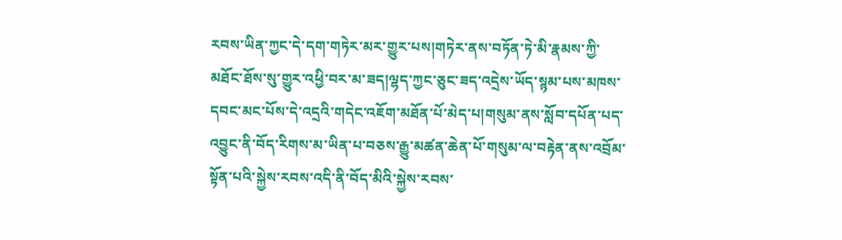རབས་ཡིན་ཀྱང་དེ་དག་གཏེར་མར་གྱུར་པས།གཏེར་ནས་བཏོན་ཏེ་མི་རྣམས་ཀྱི་མཐོང་ཐོས་སུ་གྱུར་འཕྱི་བར་མ་ཟད།ལྷད་ཀྱང་ཅུང་ཟད་འདྲེས་ཡོད་སྙམ་པས་མཁས་དབང་མང་པོས་དེ་འདྲའི་གདེང་འཇོག་མཐོན་པོ་མེད་པ།གསུམ་ནས་སློབ་དཔོན་པད་འབྱུང་ནི་བོད་རིགས་མ་ཡིན་པ་བཅས་རྒྱུ་མཚན་ཆེན་པོ་གསུམ་ལ་བརྟེན་ནས་འབྲོམ་སྟོན་པའི་སྐྱེས་རབས་འདི་ནི་བོད་མིའི་སྐྱེས་རབས་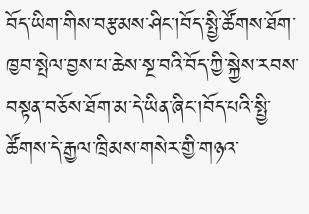བོད་ཡིག་གིས་བརྩམས་ཤིང་།བོད་སྤྱི་ཚོགས་ཐོག་ཁྱབ་སྤེལ་བྱས་པ་ཆེས་སྔ་བའི་བོད་ཀྱི་སྐྱེས་རབས་བསྟན་བཅོས་ཐོག་མ་དེ་ཡིན་ཞིང་།བོད་པའི་སྤྱི་ཚོགས་དེ་རྒྱལ་ཁྲིམས་གསེར་གྱི་གཉའ་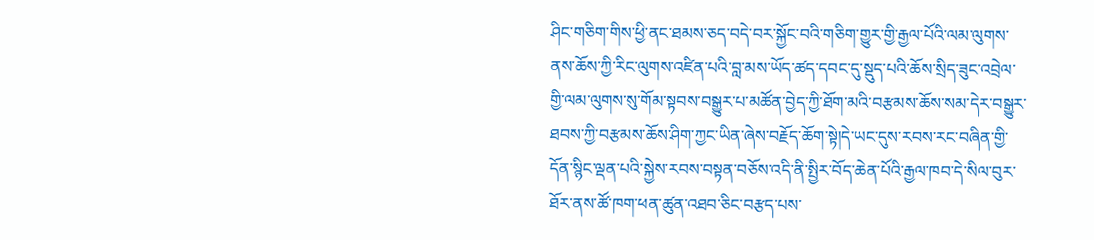ཤིང་གཅིག་གིས་ཕྱི་ནང་ཐམས་ཅད་བདེ་བར་སྐྱོང་བའི་གཅིག་གྱུར་གྱི་རྒྱལ་པོའི་ལམ་ལུགས་ནས་ཆོས་ཀྱི་རིང་ལུགས་འཛིན་པའི་བླ་མས་ཡོད་ཚད་དབང་དུ་སྡུད་པའི་ཆོས་སྲིད་ཟུང་འབྲེལ་གྱི་ལམ་ལུགས་སུ་གོམ་སྟབས་བསྒྱུར་པ་མཚོན་བྱེད་ཀྱི་ཐོག་མའི་བརྩམས་ཆོས་སམ་དེར་བསྒྱུར་ཐབས་ཀྱི་བརྩམས་ཆོས་ཤིག་ཀྱང་ཡིན་ཞེས་བརྗོད་ཆོག་སྟེ།དེ་ཡང་དུས་རབས་རང་བཞིན་གྱི་དོན་སྙིང་ལྡན་པའི་སྐྱེས་རབས་བསྟན་བཅོས་འདི་ནི་སྤྱིར་བོད་ཆེན་པོའི་རྒྱལ་ཁབ་དེ་སིལ་བུར་ཐོར་ནས་ཚོ་ཁག་ཕན་ཚུན་འཐབ་ཅིང་བརྩད་པས་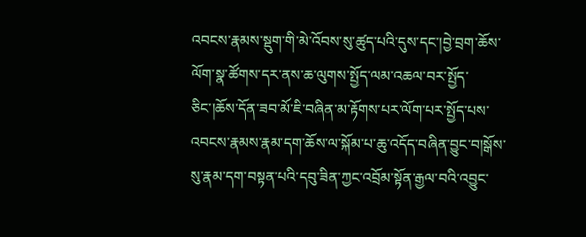འབངས་རྣམས་སྡུག་གི་མེ་འོབས་སུ་ཚུད་པའི་དུས་དང་།བྱེ་བྲག་ཆོས་ལོག་སྣ་ཚོགས་དར་ནས་ཆ་ལུགས་སྤྱོད་ལམ་འཆལ་བར་སྤྱོད་ཅིང་།ཆོས་དོན་ཟབ་མོ་ཇི་བཞིན་མ་རྟོགས་པར་ལོག་པར་སྤྱོད་པས་འབངས་རྣམས་རྣམ་དག་ཆོས་ལ་སྐོམ་པ་ཆུ་འདོད་བཞིན་བྱུང་བ།སྒོས་སུ་རྣམ་དག་བསྟན་པའི་དབུ་ཟིན་ཀྱང་འབྲོམ་སྟོན་རྒྱལ་བའི་འབྱུང་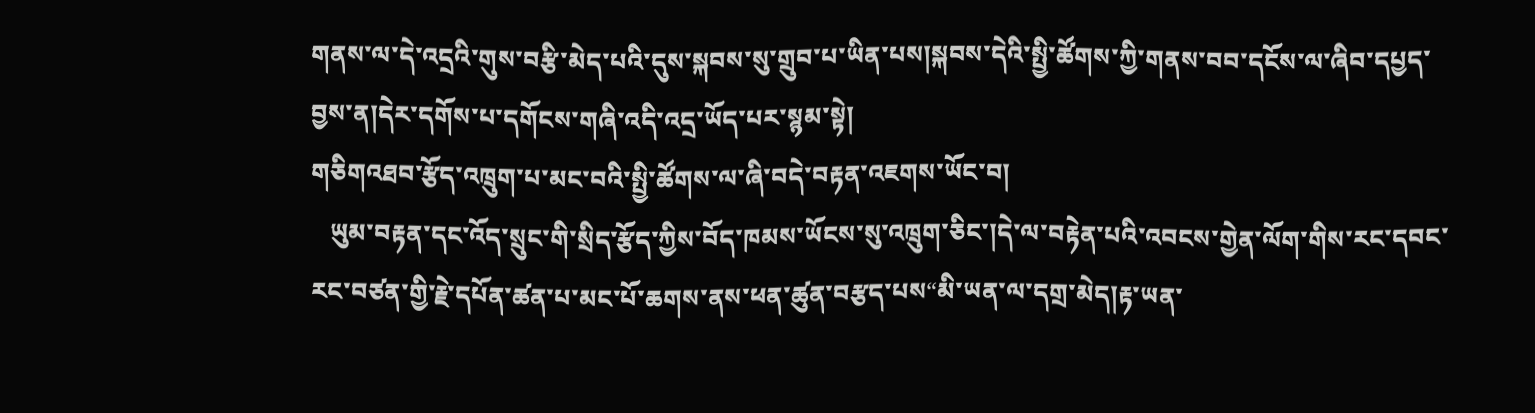གནས་ལ་དེ་འདྲའི་གུས་བརྩི་མེད་པའི་དུས་སྐབས་སུ་གྲུབ་པ་ཡིན་པས།སྐབས་དེའི་སྤྱི་ཚོགས་ཀྱི་གནས་བབ་དངོས་ལ་ཞིབ་དཔྱད་བྱས་ན།དེར་དགོས་པ་དགོངས་གཞི་འདི་འདྲ་ཡོད་པར་སྙམ་སྟེ།
གཅིགའཐབ་རྩོད་འཁྲུག་པ་མང་བའི་སྤྱི་ཚོགས་ལ་ཞི་བདེ་བརྟན་འཇགས་ཡོང་བ།
   ཡུམ་བརྟན་དང་འོད་སྲུང་གི་སྲིད་རྩོད་ཀྱིས་བོད་ཁམས་ཡོངས་སུ་འཁྲུག་ཅིང་།དེ་ལ་བརྟེན་པའི་འབངས་གྱེན་ལོག་གིས་རང་དབང་རང་བཙན་གྱི་རྗེ་དཔོན་ཚན་པ་མང་པོ་ཆགས་ནས་ཕན་ཚུན་བརྩད་པས“མི་ཡན་ལ་དགྲ་མེད།རྟ་ཡན་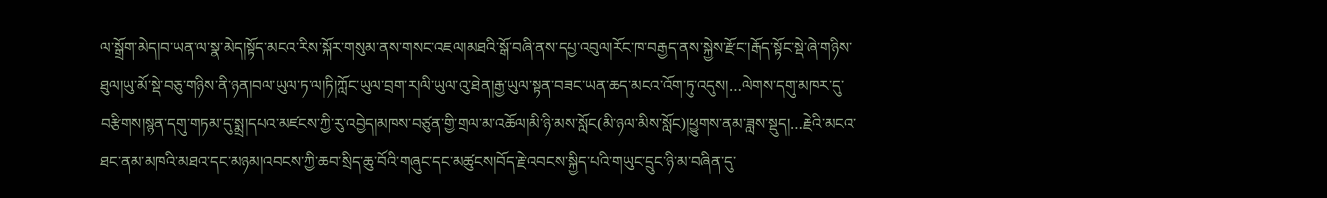ལ་སྒྲོག་མེད།བ་ཡན་ལ་སྣ་མེད།སྟོད་མངའ་རིས་སྐོར་གསུམ་ནས་གསང་འཇལ།མཐའི་སྒོ་བཞི་ནས་དཔྱ་འབུལ།རོང་ཁ་བརྒྱད་ནས་སྐྱེས་རྫོང་།རྒོད་སྟོང་སྡེ་ཞེ་གཉིས་ཐུལ།ཡུ་མོ་སྡེ་བཅུ་གཉིས་ནི་ཉན།བལ་ཡུལ་ཏ་ལ།ཏི།ཀློང་ཡུལ་བྲག་ར།ལི་ཡུལ་འུ་ཐེན།རྒྱ་ཡུལ་སྟན་བཟང་ཡན་ཆད་མངའ་འོག་ཏུ་འདུས།…ལེགས་དགུ་མཁར་དུ་བརྩིགས།སྙན་དགུ་གཏམ་དུ་སྨྲ།དཔའ་མཛངས་ཀྱི་རུ་འབྱེད།མཁས་བཙུན་གྱི་གྲལ་མ་འཆོལ།མི་ཉི་མས་སློང(མི་ཉལ་མིས་སློང)།ཕྱུགས་ནམ་ཟླས་སྡུད།…རྗེའི་མངའ་ཐང་ནམ་མཁའི་མཐའ་དང་མཉམ།འབངས་ཀྱི་ཆབ་སྲིད་ཆུ་བོའི་གཞུང་དང་མཚུངས།བོད་རྗེ་འབངས་སྐྱིད་པའི་གཡུང་དྲུང་ཉི་མ་བཞིན་དུ་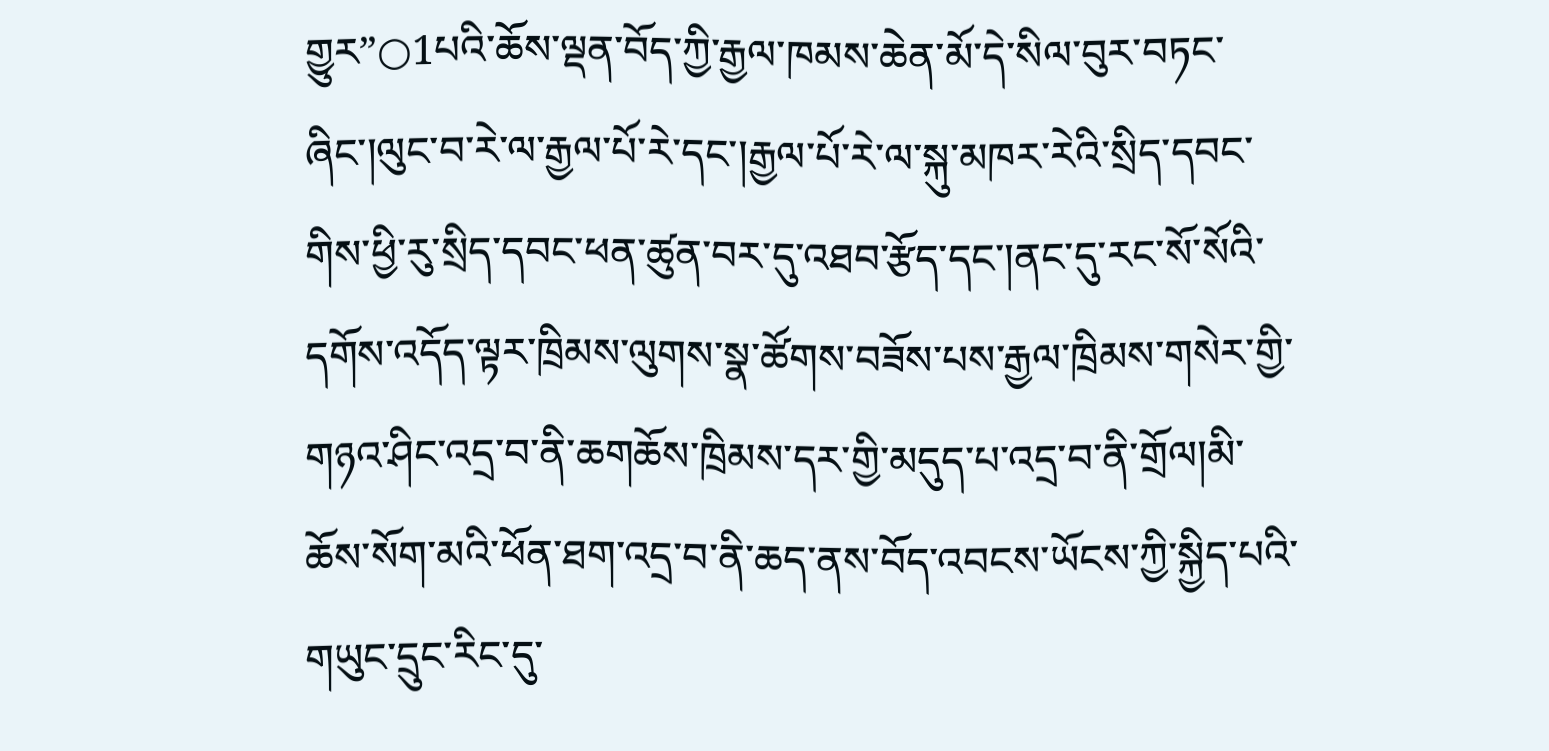གྱུར”○1པའི་ཆོས་ལྡན་བོད་ཀྱི་རྒྱལ་ཁམས་ཆེན་མོ་དེ་སིལ་བུར་བཏང་ཞིང་།ལུང་བ་རེ་ལ་རྒྱལ་པོ་རེ་དང་།རྒྱལ་པོ་རེ་ལ་སྐུ་མཁར་རེའི་སྲིད་དབང་གིས་ཕྱི་རུ་སྲིད་དབང་ཕན་ཚུན་བར་དུ་འཐབ་རྩོད་དང་།ནང་དུ་རང་སོ་སོའི་དགོས་འདོད་ལྟར་ཁྲིམས་ལུགས་སྣ་ཚོགས་བཟོས་པས་རྒྱལ་ཁྲིམས་གསེར་གྱི་གཉའ་ཤིང་འདྲ་བ་ནི་ཆགཆོས་ཁྲིམས་དར་གྱི་མདུད་པ་འདྲ་བ་ནི་གྲོལ།མི་ཆོས་སོག་མའི་ཕོན་ཐག་འདྲ་བ་ནི་ཆད་ནས་བོད་འབངས་ཡོངས་ཀྱི་སྐྱིད་པའི་གཡུང་དྲུང་རིང་དུ་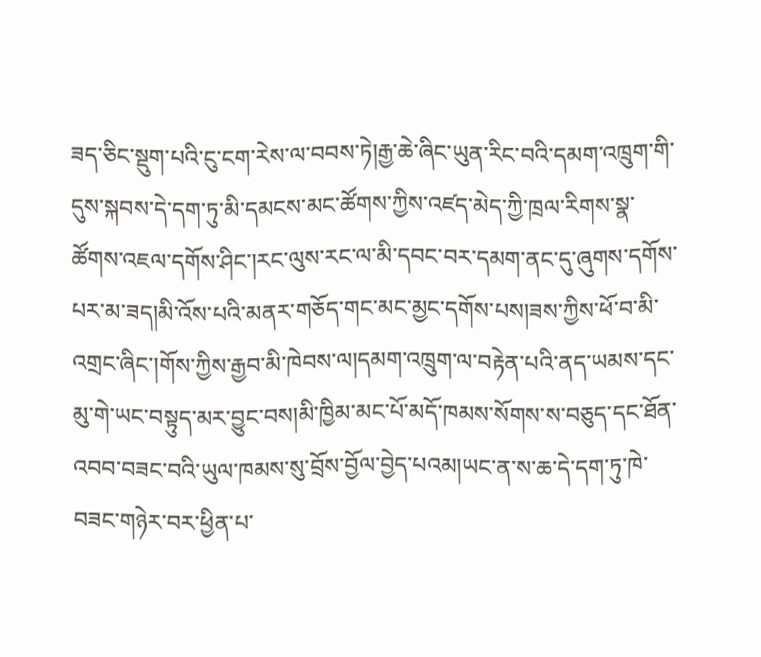ཟད་ཅིང་སྡུག་པའི་ངུ་ངག་རེས་ལ་བབས་ཏེ།རྒྱ་ཆེ་ཞིང་ཡུན་རིང་བའི་དམག་འཁྲུག་གི་དུས་སྐབས་དེ་དག་ཏུ་མི་དམངས་མང་ཚོགས་ཀྱིས་འཛད་མེད་ཀྱི་ཁྲལ་རིགས་སྣ་ཚོགས་འཇལ་དགོས་ཤིང་།རང་ལུས་རང་ལ་མི་དབང་བར་དམག་ནང་དུ་ཞུགས་དགོས་པར་མ་ཟད།མི་འོས་པའི་མནར་གཅོད་གང་མང་མྱང་དགོས་པས།ཟས་ཀྱིས་ཕོ་བ་མི་འགྲང་ཞིང་།གོས་ཀྱིས་རྒྱབ་མི་ཁེབས་ལ།དམག་འཁྲུག་ལ་བརྟེན་པའི་ནད་ཡམས་དང་མུ་གེ་ཡང་བསྟུད་མར་བྱུང་བས།མི་ཁྱིམ་མང་པོ་མདོ་ཁམས་སོགས་ས་བཅུད་དང་ཐོན་འབབ་བཟང་བའི་ཡུལ་ཁམས་སུ་བྲོས་བྱོལ་བྱེད་པའམ།ཡང་ན་ས་ཆ་དེ་དག་ཏུ་ཁེ་བཟང་གཉེར་བར་ཕྱིན་པ་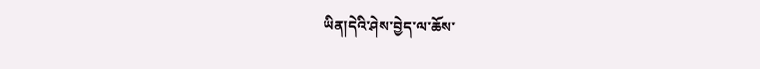ཡིན།དེའི་ཤེས་བྱེད་ལ་ཆོས་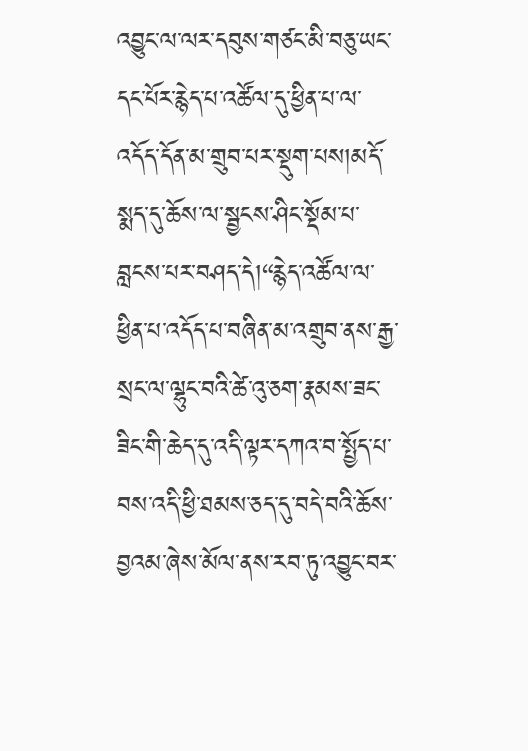འབྱུང་ལ་ལར་དབུས་གཙང་མི་བཅུ་ཡང་དང་པོར་རྙེད་པ་འཚོལ་དུ་ཕྱིན་པ་ལ་འདོད་དོན་མ་གྲུབ་པར་སྡུག་པས།མདོ་སྨད་དུ་ཆོས་ལ་སྦྱངས་ཤིང་སྡོམ་པ་བླངས་པར་བཤད་དེ།“རྙེད་འཚོལ་ལ་ཕྱིན་པ་འདོད་པ་བཞིན་མ་འགྲུབ་ནས་རྒྱ་སྲང་ལ་ལྷུང་བའི་ཚེ་འུ་ཅག་རྣམས་ཟང་ཟིང་གི་ཆེད་དུ་འདི་ལྟར་དཀའ་བ་སྤྱོད་པ་བས་འདི་ཕྱི་ཐམས་ཅད་དུ་བདེ་བའི་ཆོས་བྱའམ་ཞེས་མོལ་ནས་རབ་ཏུ་འབྱུང་བར་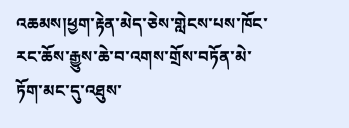འཆམས།ཕྱག་རྟེན་མེད་ཅེས་གླེངས་པས་ཁོང་རང་ཆོས་རྒྱུས་ཆེ་བ་འགས་གྲོས་བཏོན་མེ་ཏོག་མང་དུ་འཐུས་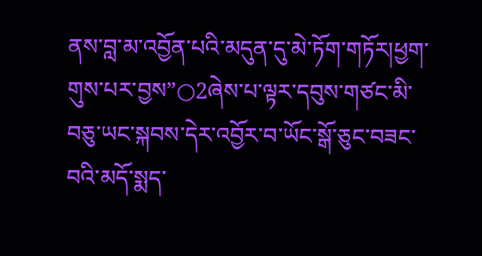ནས་བླ་མ་འབྱོན་པའི་མདུན་དུ་མེ་ཏོག་གཏོར།ཕྱག་གུས་པར་བྱས”○2ཞེས་པ་ལྟར་དབུས་གཙང་མི་བཅུ་ཡང་སྐབས་དེར་འབྱོར་བ་ཡོང་སྒོ་ཅུང་བཟང་བའི་མདོ་སྨད་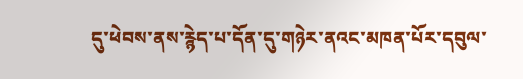དུ་ཕེབས་ནས་རྙེད་པ་དོན་དུ་གཉེར་ནའང་མཁན་པོར་དབུལ་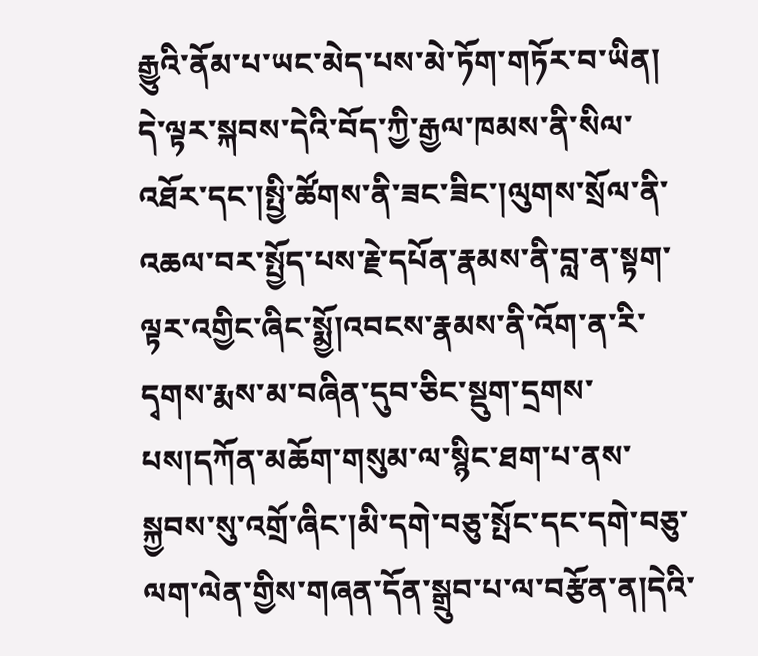རྒྱུའི་ནོམ་པ་ཡང་མེད་པས་མེ་ཏོག་གཏོར་བ་ཡིན།
དེ་ལྟར་སྐབས་དེའི་བོད་ཀྱི་རྒྱལ་ཁམས་ནི་སིལ་འཐོར་དང་།སྤྱི་ཚོགས་ནི་ཟང་ཟིང་།ལུགས་སྲོལ་ནི་འཆལ་བར་སྤྱོད་པས་རྗེ་དཔོན་རྣམས་ནི་བླ་ན་སྟག་ལྟར་འགྱིང་ཞིང་སྨྱོ།འབངས་རྣམས་ནི་འོག་ན་རི་དྭགས་རྨས་མ་བཞིན་དུབ་ཅིང་སྡུག་དྲགས་པས།དཀོན་མཆོག་གསུམ་ལ་སྙིང་ཐག་པ་ནས་སྐྱབས་སུ་འགྲོ་ཞིང་།མི་དགེ་བཅུ་སྤོང་དང་དགེ་བཅུ་ལག་ལེན་གྱིས་གཞན་དོན་སྒྲུབ་པ་ལ་བརྩོན་ན།དེའི་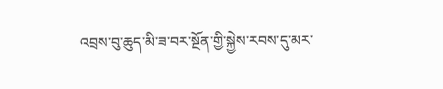འབྲས་བུ་ཆུད་མི་ཟ་བར་སྔོན་གྱི་སྐྱེས་རབས་དུ་མར་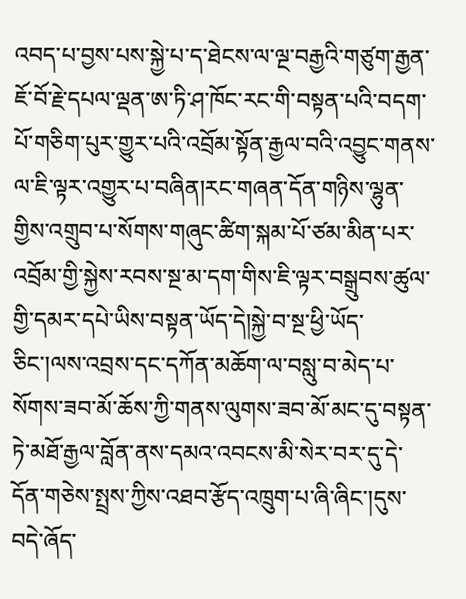འབད་པ་བྱས་པས་སྐྱེ་པ་ད་ཐེངས་ལ་ལྔ་བརྒྱའི་གཙུག་རྒྱན་ཇོ་བོ་རྗེ་དཔལ་ལྡན་ཨ་ཏི་ཤ་ཁོང་རང་གི་བསྟན་པའི་བདག་པོ་གཅིག་པུར་གྱུར་པའི་འབྲོམ་སྟོན་རྒྱལ་བའི་འབྱུང་གནས་ལ་ཇི་ལྟར་འགྱུར་པ་བཞིན།རང་གཞན་དོན་གཉིས་ལྷུན་གྱིས་འགྲུབ་པ་སོགས་གཞུང་ཚིག་སྐམ་པོ་ཙམ་མིན་པར་འབྲོམ་གྱི་སྐྱེས་རབས་སྔ་མ་དག་གིས་ཇི་ལྟར་བསྒྲུབས་ཚུལ་གྱི་དམར་དཔེ་ཡིས་བསྟན་ཡོད་དེ།སྐྱེ་བ་སྔ་ཕྱི་ཡོད་ཅིང་།ལས་འབྲས་དང་དཀོན་མཆོག་ལ་བསླུ་བ་མེད་པ་སོགས་ཟབ་མོ་ཆོས་ཀྱི་གནས་ལུགས་ཟབ་མོ་མང་དུ་བསྟན་ཏེ་མཐོ་རྒྱལ་བློན་ནས་དམའ་འབངས་མི་སེར་བར་དུ་དེ་དོན་གཅེས་སྤྲས་ཀྱིས་འཐབ་རྩོད་འཁྲུག་པ་ཞི་ཞིང་།དུས་བདེ་ཞོད་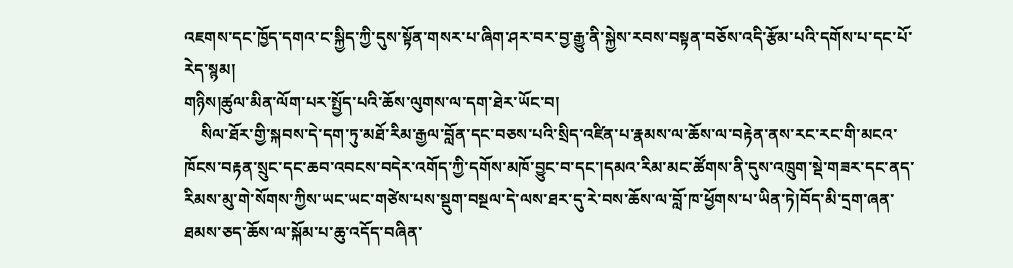འཇགས་དང་ཁྱོད་དགའ་ང་སྐྱིད་ཀྱི་དུས་སྟོན་གསར་པ་ཞིག་ཤར་བར་བྱ་རྒྱུ་ནི་སྐྱེས་རབས་བསྟན་བཅོས་འདི་རྩོམ་པའི་དགོས་པ་དང་པོ་རེད་སྙམ།
གཉིས།ཚུལ་མིན་ལོག་པར་སྤྱོད་པའི་ཆོས་ལུགས་ལ་དག་ཐེར་ཡོང་བ།
    སིལ་ཐོར་གྱི་སྐབས་དེ་དག་ཏུ་མཐོ་རིམ་རྒྱལ་བློན་དང་བཅས་པའི་སྲིད་འཛིན་པ་རྣམས་ལ་ཆོས་ལ་བརྟེན་ནས་རང་རང་གི་མངའ་ཁོངས་བརྟན་སྲུང་དང་ཆབ་འབངས་བདེར་འགོད་ཀྱི་དགོས་མཁོ་བྱུང་བ་དང་།དམའ་རིམ་མང་ཚོགས་ནི་དུས་འཁྲུག་སྡེ་གཟར་དང་ནད་རིམས་མུ་གེ་སོགས་ཀྱིས་ཡང་ཡང་གཙེས་པས་སྡུག་བསྔལ་དེ་ལས་ཐར་དུ་རེ་བས་ཆོས་ལ་བློ་ཁ་ཕྱོགས་པ་ཡིན་ཏེ།བོད་མི་དྲག་ཞན་ཐམས་ཅད་ཆོས་ལ་སྐོམ་པ་ཆུ་འདོད་བཞིན་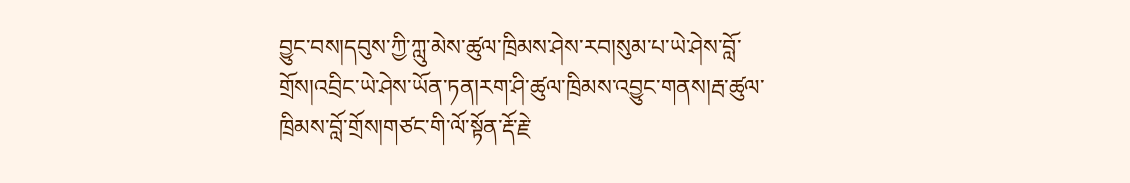བྱུང་བས།དབུས་ཀྱི་ཀླུ་མེས་ཚུལ་ཁྲིམས་ཤེས་རབ།སུམ་པ་ཡེ་ཤེས་བློ་གྲོས།འབྲིང་ཡེ་ཤེས་ཡོན་ཏན།རག་ཤི་ཚུལ་ཁྲིམས་འབྱུང་གནས།རྦ་ཚུལ་ཁྲིམས་བློ་གྲོས།གཙང་གི་ལོ་སྟོན་རྡོ་རྗེ་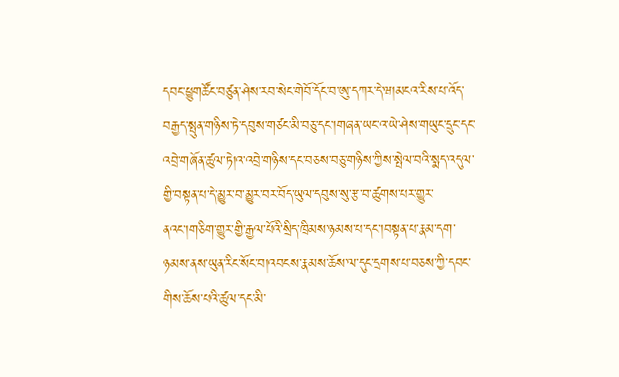དབང་ཕྱུགཚོང་བཙུན་ཤེས་རབ་སེང་གེབོ་དོང་བ་ཨུ་དཀར་དེ་ཝ།མངའ་རིས་པ་འོད་བརྒྱད་སྤུན་གཉིས་ཏེ་དབུས་གཙང་མི་བཅུ་དང་།གཞན་ཡང་འ་ཡེ་ཤེས་གཡུང་དྲུང་དང་འབྲེ་གཞོན་ཚུལ་ཏེ།འ་འབྲེ་གཉིས་དང་བཅས་བཅུ་གཉིས་ཀྱིས་སྤེལ་བའི་སྨད་འདུལ་གྱི་བསྟན་པ་དེ་མྱུར་བ་མྱུར་བར་བོད་ཡུལ་དབུས་སུ་རྩ་བ་ཚུགས་པར་གྱུར་ནའང་།གཅིག་གྱུར་གྱི་རྒྱལ་པོའི་སྲིད་ཁྲིམས་ཉམས་པ་དང་།བསྟན་པ་རྣམ་དག་ཉམས་ནས་ཡུན་རིང་སོང་བ།འབངས་རྣམས་ཆོས་ལ་དུང་དྲགས་པ་བཅས་ཀྱི་དབང་གིས་ཆོས་པའི་ཚུལ་དང་མི་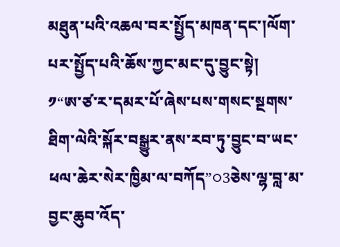མཐུན་པའི་འཆལ་བར་སྤྱོད་མཁན་དང་།ལོག་པར་སྤྱོད་པའི་ཆོས་ཀྱང་མང་དུ་བྱུང་སྟེ།
༡“ཨ་ཙ་ར་དམར་པོ་ཞེས་པས་གསང་སྔགས་ཐིག་ལེའི་སྐོར་བསྒྱུར་ནས་རབ་ཏུ་བྱུང་བ་ཡང་ཕལ་ཆེར་སེར་ཁྱིམ་ལ་བཀོད”○3ཅེས་ལྷ་བླ་མ་བྱང་ཆུབ་འོད་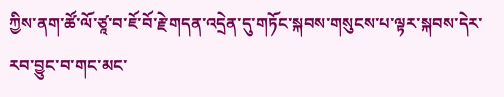ཀྱིས་ནག་ཚོ་ལོ་ཙཱ་བ་ཇོ་བོ་རྗེ་གདན་འདྲེན་དུ་གཏོང་སྐབས་གསུངས་པ་ལྟར་སྐབས་དེར་རབ་བྱུང་བ་གང་མང་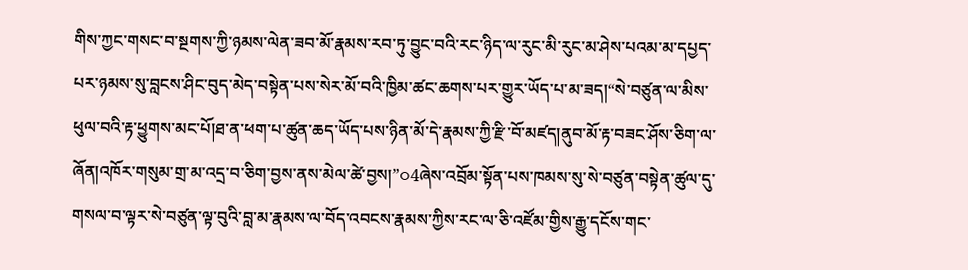གིས་ཀྱང་གསང་བ་སྔགས་ཀྱི་ཉམས་ལེན་ཟབ་མོ་རྣམས་རབ་ཏུ་བྱུང་བའི་རང་ཉིད་ལ་རུང་མི་རུང་མ་ཤེས་པའམ་མ་དཔྱད་པར་ཉམས་སུ་བླངས་ཤིང་བུད་མེད་བསྟེན་པས་སེར་མོ་བའི་ཁྱིམ་ཚང་ཆགས་པར་གྱུར་ཡོད་པ་མ་ཟད།“སེ་བཙུན་ལ་མིས་ཕུལ་བའི་རྟ་ཕྱུགས་མང་པོ།ཐ་ན་ཕག་པ་ཚུན་ཆད་ཡོད་པས་ཉིན་མོ་དེ་རྣམས་ཀྱི་རྫི་བོ་མཛད།ནུབ་མོ་རྟ་བཟང་ཤོས་ཅིག་ལ་ཞོན།འཁོར་གསུམ་གྲ་མ་འདྲ་བ་ཅིག་བྱས་ནས་མེལ་ཚེ་བྱས།”○4ཞེས་འབྲོམ་སྟོན་པས་ཁམས་སུ་སེ་བཙུན་བསྟེན་ཚུལ་དུ་གསལ་བ་ལྟར་སེ་བཙུན་ལྟ་བུའི་བླ་མ་རྣམས་ལ་བོད་འབངས་རྣམས་ཀྱིས་རང་ལ་ཅི་འཛོམ་གྱིས་རྒྱུ་དངོས་གང་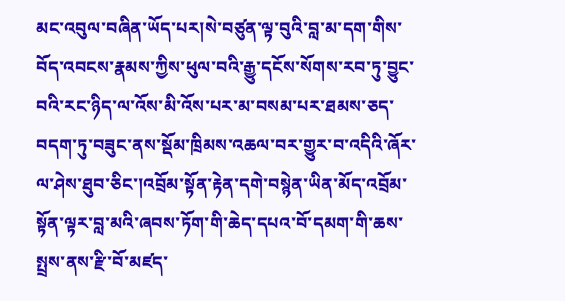མང་འབུལ་བཞིན་ཡོད་པར།སེ་བཙུན་ལྟ་བུའི་བླ་མ་དག་གིས་བོད་འབངས་རྣམས་ཀྱིས་ཕུལ་བའི་རྒྱུ་དངོས་སོགས་རབ་ཏུ་བྱུང་བའི་རང་ཉིད་ལ་འོས་མི་འོས་པར་མ་བསམ་པར་ཐམས་ཅད་བདག་ཏུ་བཟུང་ནས་སྡོམ་ཁྲིམས་འཆལ་བར་གྱུར་བ་འདིའི་ཞོར་ལ་ཤེས་ཐུབ་ཅིང་།འབྲོམ་སྟོན་རྟེན་དགེ་བསྙེན་ཡིན་མོད་འབྲོམ་སྟོན་ལྟར་བླ་མའི་ཞབས་ཏོག་གི་ཆེད་དཔའ་བོ་དམག་གི་ཆས་སྤྲས་ནས་རྫི་བོ་མཛད་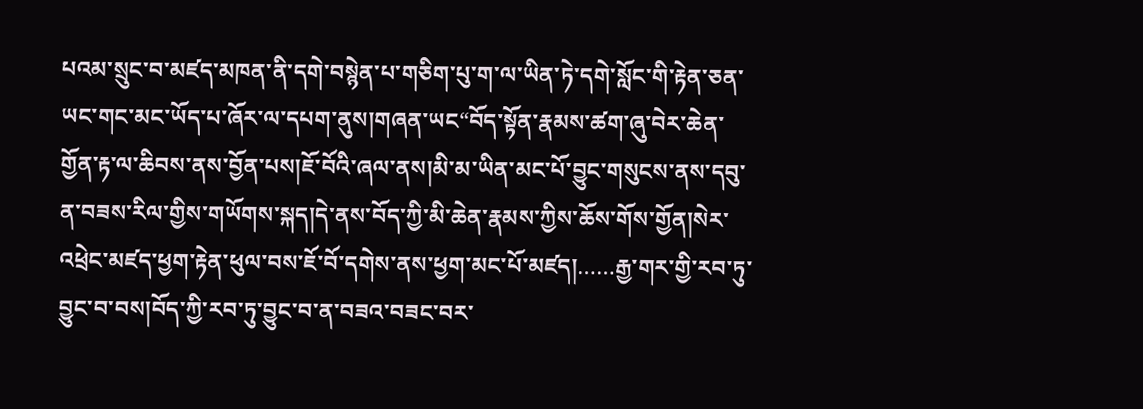པའམ་སྲུང་བ་མཛད་མཁན་ནི་དགེ་བསྙེན་པ་གཅིག་པུ་ག་ལ་ཡིན་ཏེ་དགེ་སློང་གི་རྟེན་ཅན་ཡང་གང་མང་ཡོད་པ་ཞོར་ལ་དཔག་ནུས།གཞན་ཡང“བོད་སྟོན་རྣམས་ཚག་ཞུ་བེར་ཆེན་གྱོན་རྟ་ལ་ཆིབས་ནས་བྱོན་པས།ཇོ་བོའི་ཞལ་ནས།མི་མ་ཡིན་མང་པོ་བྱུང་གསུངས་ནས་དབུ་ན་བཟས་རིལ་གྱིས་གཡོགས་སྐད།དེ་ནས་བོད་ཀྱི་མི་ཆེན་རྣམས་ཀྱིས་ཆོས་གོས་གྱོན།སེར་འཕྲེང་མཛད་ཕྱག་རྟེན་ཕུལ་བས་ཇོ་བོ་དགེས་ནས་ཕྱག་མང་པོ་མཛད།……རྒྱ་གར་གྱི་རབ་ཏུ་བྱུང་བ་བས།བོད་ཀྱི་རབ་ཏུ་བྱུང་བ་ན་བཟའ་བཟང་བར་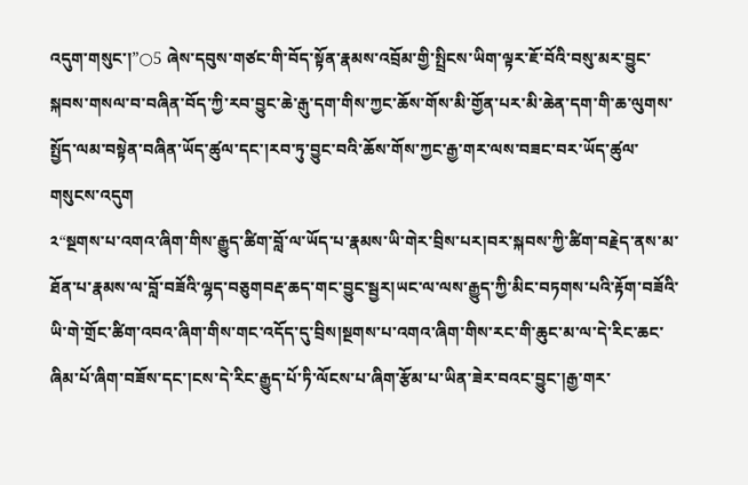འདུག་གསུང་།”○5 ཞེས་དབུས་གཙང་གི་བོད་སྟོན་རྣམས་འབྲོམ་གྱི་སྤྲིངས་ཡིག་ལྟར་ཇོ་བོའི་བསུ་མར་བྱུང་སྐབས་གསལ་བ་བཞིན་བོད་ཀྱི་རབ་བྱུང་ཆེ་རྒུ་དག་གིས་ཀྱང་ཆོས་གོས་མི་གྱོན་པར་མི་ཆེན་དག་གི་ཆ་ལུགས་སྤྱོད་ལམ་བསྟེན་བཞིན་ཡོད་ཚུལ་དང་།རབ་ཏུ་བྱུང་བའི་ཆོས་གོས་ཀྱང་རྒྱ་གར་ལས་བཟང་བར་ཡོད་ཚུལ་གསུངས་འདུག
༢“སྔགས་པ་འགའ་ཞིག་གིས་རྒྱུད་ཚིག་བློ་ལ་ཡོད་པ་རྣམས་ཡི་གེར་བྲིས་པར།བར་སྐབས་ཀྱི་ཚིག་བརྗེད་ནས་མ་ཐོན་པ་རྣམས་ལ་བློ་བཟོའི་ལྷད་བཅུགབརྡ་ཆད་གང་བྱུང་སྦྱར།ཡང་ལ་ལས་རྒྱུད་ཀྱི་མིང་བཏགས་པའི་རྟོག་བཟོའི་ཡི་གེ་གྲོང་ཚིག་འབའ་ཞིག་གིས་གང་འདོད་དུ་བྲིས།སྔགས་པ་འགའ་ཞིག་གིས་རང་གི་ཆུང་མ་ལ་དེ་རིང་ཆང་ཞིམ་པོ་ཞིག་བཟོས་དང་།ངས་དེ་རིང་རྒྱུད་པོ་ཏི་ལོངས་པ་ཞིག་རྩོམ་པ་ཡིན་ཟེར་བའང་བྱུང་།རྒྱ་གར་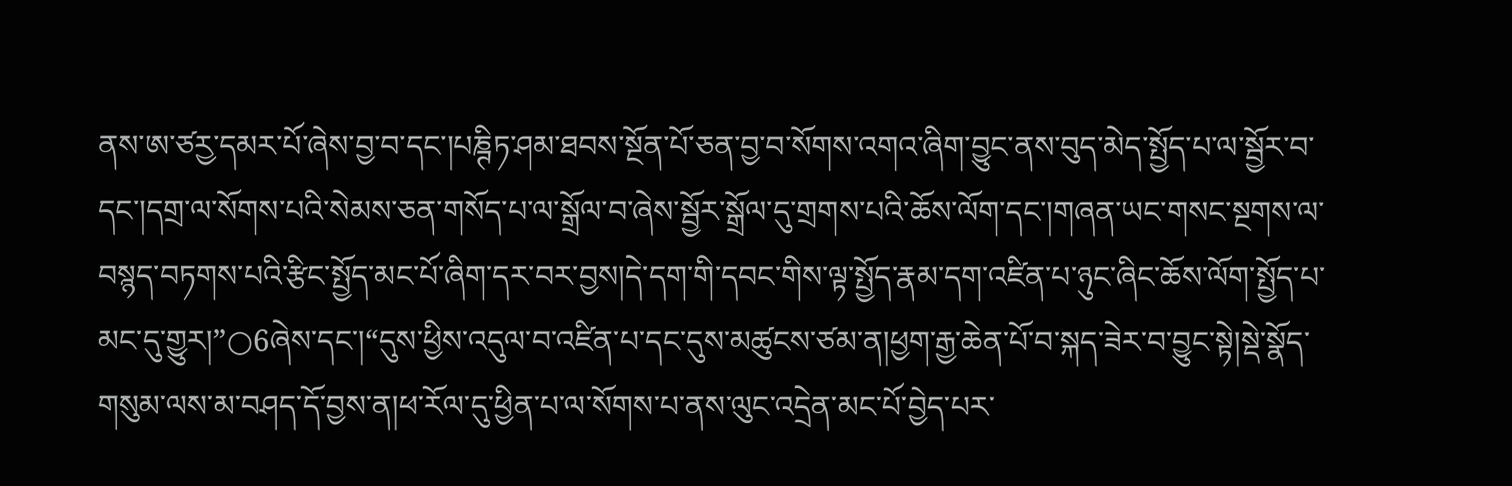ནས་ཨ་ཙརྱ་དམར་པོ་ཞེས་བྱ་བ་དང་།པཎྚིཏ་ཤམ་ཐབས་སྔོན་པོ་ཅན་བྱ་བ་སོགས་འགའ་ཞིག་བྱུང་ནས་བུད་མེད་སྤྱོད་པ་ལ་སྦྱོར་བ་དང་།དགྲ་ལ་སོགས་པའི་སེམས་ཅན་གསོད་པ་ལ་སྒྲོལ་བ་ཞེས་སྦྱོར་སྒྲོལ་དུ་གྲགས་པའི་ཆོས་ལོག་དང་།གཞན་ཡང་གསང་སྔགས་ལ་བསྙད་བཏགས་པའི་རྩིང་སྤྱོད་མང་པོ་ཞིག་དར་བར་བྱས།དེ་དག་གི་དབང་གིས་ལྟ་སྤྱོད་རྣམ་དག་འཛིན་པ་ཉུང་ཞིང་ཆོས་ལོག་སྤྱོད་པ་མང་དུ་གྱུར།”○6ཞེས་དང་།“དུས་ཕྱིས་འདུལ་བ་འཛིན་པ་དང་དུས་མཚུངས་ཙམ་ན།ཕྱག་རྒྱ་ཆེན་པོ་བ་སྐད་ཟེར་བ་བྱུང་སྟེ།སྡེ་སྣོད་གསུམ་ལས་མ་བཤད་དོ་བྱས་ན།ཕ་རོལ་དུ་ཕྱིན་པ་ལ་སོགས་པ་ནས་ལུང་འདྲེན་མང་པོ་བྱེད་པར་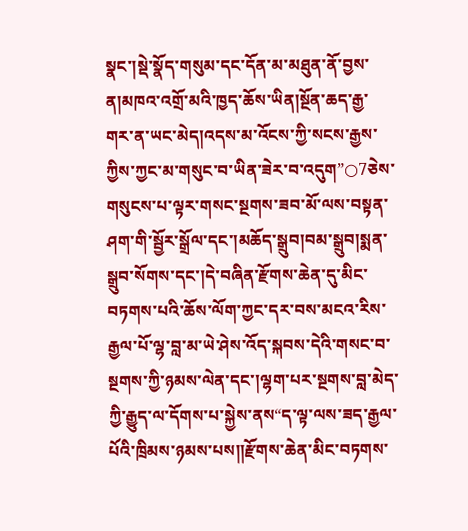སྣང་།སྡེ་སྣོད་གསུམ་དང་དོན་མ་མཐུན་ནོ་བྱས་ན།མཁའ་འགྲོ་མའི་ཁྱད་ཆོས་ཡིན།སྔོན་ཆད་རྒྱ་གར་ན་ཡང་མེད།འདས་མ་འོངས་ཀྱི་སངས་རྒྱས་ཀྱིས་ཀྱང་མ་གསུང་བ་ཡིན་ཟེར་བ་འདུག”○7ཅེས་གསུངས་པ་ལྟར་གསང་སྔགས་ཟབ་མོ་ལས་བསྟན་ཤག་གི་སྦྱོར་སྒྲོལ་དང་།མཆོད་སྒྲུབ།བམ་སྒྲུབ།སྨན་སྒྲུབ་སོགས་དང་།དེ་བཞིན་རྫོགས་ཆེན་དུ་མིང་བཏགས་པའི་ཆོས་ལོག་ཀྱང་དར་བས་མངའ་རིས་རྒྱལ་པོ་ལྷ་བླ་མ་ཡེ་ཤེས་འོད་སྐབས་དེའི་གསང་བ་སྔགས་ཀྱི་ཉམས་ལེན་དང་།ལྷག་པར་སྔགས་བླ་མེད་ཀྱི་རྒྱུད་ལ་དོགས་པ་སྐྱེས་ནས“ད་ལྟ་ལས་ཟད་རྒྱལ་པོའི་ཁྲིམས་ཉམས་པས༎རྫོགས་ཆེན་མིང་བཏགས་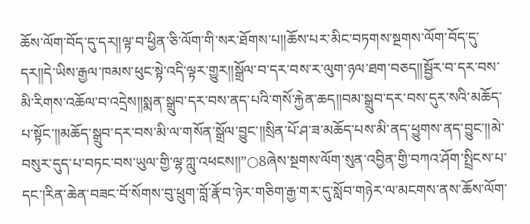ཆོས་ལོག་བོད་དུ་དར༎ལྟ་བ་ཕྱིན་ཅི་ལོག་གི་སར་ཐོགས་པ༎ཆོས་པར་མིང་བཏགས་སྔགས་ལོག་བོད་དུ་དར༎དེ་ཡིས་རྒྱལ་ཁམས་ཕུང་སྟེ་འདི་ལྟར་གྱུར།།སྒྲོལ་བ་དར་བས་ར་ལུག་ཉལ་ཐག་བཅད༎སྦྱོར་བ་དར་བས་མི་རིགས་འཆོལ་བ་འདྲེས༎སྨན་སྒྲུབ་དར་བས་ནད་པའི་གསོ་རྐྱེན་ཆད༎བམ་སྒྲུབ་དར་བས་དུར་སའི་མཆོད་པ་སྟོང་༎མཆོད་སྒྲུབ་དར་བས་མི་ལ་གསོན་སྒྲོལ་བྱུང་༎སྲིན་པོ་ཤ་ཟ་མཆོད་པས་མི་ནད་ཕྱུགས་ནད་བྱུང་༎མེ་བསུར་དུད་པ་བཏང་བས་ཡུལ་གྱི་ལྷ་ཀླུ་འཕངས༎”○8ཞེས་སྔགས་ལོག་སུན་འབྱིན་གྱི་བཀའ་ཤོག་སྤྲིངས་པ་དང་།རིན་ཆེན་བཟང་བོ་སོགས་བུ་ཕྲུག་བློ་རྣོ་བ་ཉེར་གཅིག་རྒྱ་གར་དུ་སློབ་གཉེར་ལ་མངགས་ནས་ཆོས་ལོག་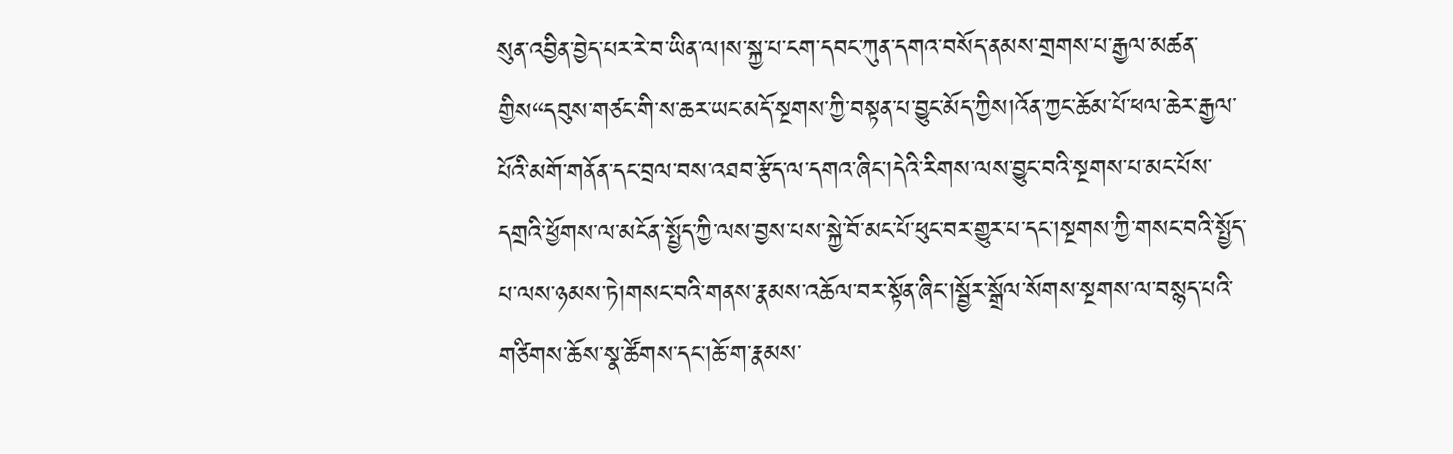སུན་འབྱིན་བྱེད་པར་རེ་བ་ཡིན་ལ།ས་སྐྱ་པ་ངག་དབང་ཀུན་དགའ་བསོད་ནམས་གྲགས་པ་རྒྱལ་མཚན་གྱིས“དབུས་གཙང་གི་ས་ཆར་ཡང་མདོ་སྔགས་ཀྱི་བསྟན་པ་བྱུང་མོད་ཀྱིས།འོན་ཀྱང་ཆོམ་པོ་ཕལ་ཆེར་རྒྱལ་པོའི་མགོ་གནོན་དང་བྲལ་བས་འཐབ་རྩོད་ལ་དགའ་ཞིང་།དེའི་རིགས་ལས་བྱུང་བའི་སྔགས་པ་མང་པོས་དགྲའི་ཕྱོགས་ལ་མངོན་སྤྱོད་ཀྱི་ལས་བྱས་པས་སྐྱེ་བོ་མང་པོ་ཕུང་བར་གྱུར་པ་དང་།སྔགས་ཀྱི་གསང་བའི་སྤྱོད་པ་ལས་ཉམས་ཏེ།གསང་བའི་གནས་རྣམས་འཆོལ་བར་སྟོན་ཞིང་།སྦྱོར་སྒྲོལ་སོགས་སྔགས་ལ་བསྙད་པའི་གཙིགས་ཆོས་སྣ་ཚོགས་དང་།ཆོ་ག་རྣམས་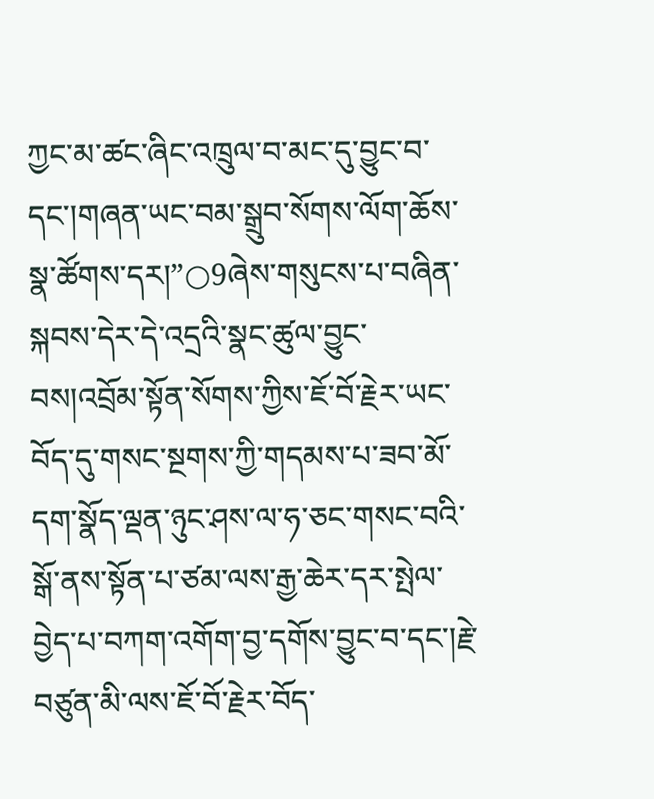ཀྱང་མ་ཚང་ཞིང་འཁྲུལ་བ་མང་དུ་བྱུང་བ་དང་།གཞན་ཡང་བམ་སྒྲུབ་སོགས་ལོག་ཆོས་སྣ་ཚོགས་དར།”○9ཞེས་གསུངས་པ་བཞིན་སྐབས་དེར་དེ་འདྲའི་སྣང་ཚུལ་བྱུང་བས།འབྲོམ་སྟོན་སོགས་ཀྱིས་ཇོ་བོ་རྗེར་ཡང་བོད་དུ་གསང་སྔགས་ཀྱི་གདམས་པ་ཟབ་མོ་དག་སྣོད་ལྡན་ཉུང་ཤས་ལ་ཧ་ཅང་གསང་བའི་སྒོ་ནས་སྟོན་པ་ཙམ་ལས་རྒྱ་ཆེར་དར་སྤེལ་བྱེད་པ་བཀག་འགོག་བྱ་དགོས་བྱུང་བ་དང་།རྗེ་བཙུན་མི་ལས་ཇོ་བོ་རྗེར་བོད་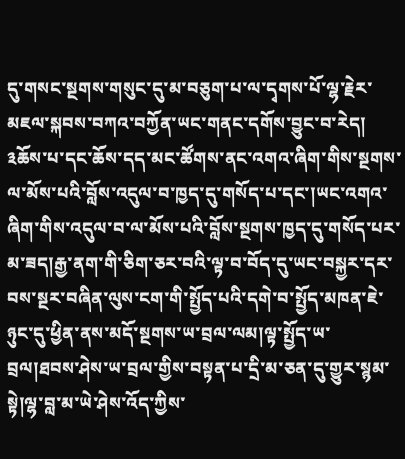དུ་གསང་སྔགས་གསུང་དུ་མ་བཅུག་པ་ལ་དྭགས་པོ་ལྷ་རྗེར་མཇལ་སྐབས་བཀའ་བཀྱོན་ཡང་གནང་དགོས་བྱུང་བ་རེད།
༣ཆོས་པ་དང་ཆོས་དད་མང་ཚོགས་ནང་འགའ་ཞིག་གིས་སྔགས་ལ་མོས་པའི་བློས་འདུལ་བ་ཁྱད་དུ་གསོད་པ་དང་།ཡང་འགའ་ཞིག་གིས་འདུལ་བ་ལ་མོས་པའི་བློས་སྔགས་ཁྱད་དུ་གསོད་པར་མ་ཟད།རྒྱ་ནག་གི་ཅིག་ཅར་བའི་ལྟ་བ་བོད་དུ་ཡང་བསྐྱར་དར་བས་སྔར་བཞིན་ལུས་ངག་གི་སྤྱོད་པའི་དགེ་བ་སྤྱོད་མཁན་ཇེ་ཉུང་དུ་ཕྱིན་ནས་མདོ་སྔགས་ཡ་བྲལ་ལམ།ལྟ་སྤྱོད་ཡ་བྲལ།ཐབས་ཤེས་ཡ་བྲལ་གྱིས་བསྟན་པ་དྲི་མ་ཅན་དུ་གྱུར་སྙམ་སྟེ།ལྷ་བླ་མ་ཡེ་ཤེས་འོད་ཀྱིས་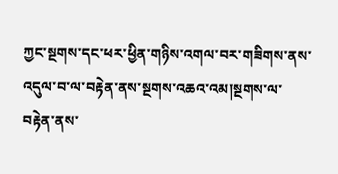ཀྱང་སྔགས་དང་ཕར་ཕྱིན་གཉིས་འགལ་བར་གཟིགས་ནས་འདུལ་བ་ལ་བརྟེན་ནས་སྔགས་འཆའ་འམ།སྔགས་ལ་བརྟེན་ནས་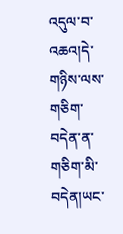འདུལ་བ་འཆའ།དེ་གཉིས་ལས་གཅིག་བདེན་ན་གཅིག་མི་བདེན།ཡང་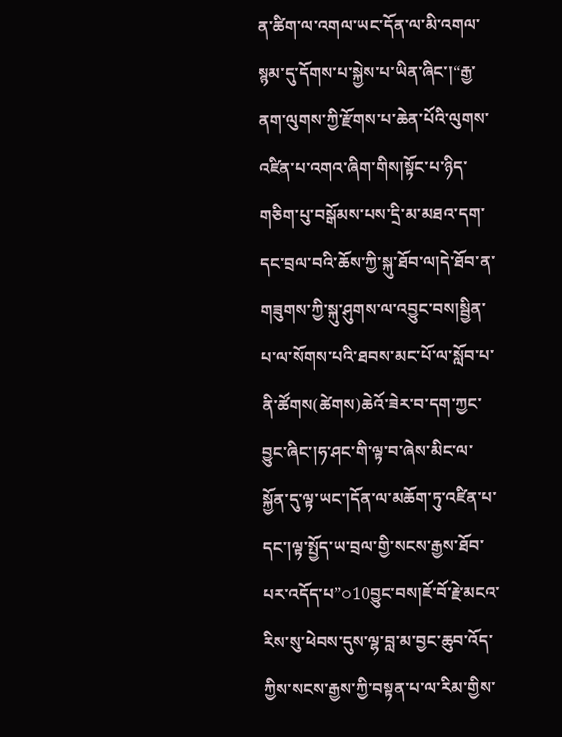ན་ཚིག་ལ་འགལ་ཡང་དོན་ལ་མི་འགལ་སྙམ་དུ་དོགས་པ་སྐྱེས་པ་ཡིན་ཞིང་།“རྒྱ་ནག་ལུགས་ཀྱི་རྫོགས་པ་ཆེན་པོའི་ལུགས་འཛིན་པ་འགའ་ཞིག་གིས།སྟོང་པ་ཉིད་གཅིག་པུ་བསྒོམས་པས་དྲི་མ་མཐའ་དག་དང་བྲལ་བའི་ཆོས་ཀྱི་སྐུ་ཐོབ་ལ།དེ་ཐོབ་ན་གཟུགས་ཀྱི་སྐུ་ཤུགས་ལ་འབྱུང་བས།སྦྱིན་པ་ལ་སོགས་པའི་ཐབས་མང་པོ་ལ་སློབ་པ་ནི་ཚོགས(ཚེགས)ཆེའོ་ཟེར་བ་དག་ཀྱང་བྱུང་ཞིང་།ཧ་ཤང་གི་ལྟ་བ་ཞེས་མིང་ལ་སྐྱོན་དུ་ལྟ་ཡང་།དོན་ལ་མཆོག་ཏུ་འཛིན་པ་དང་།ལྟ་སྤྱོད་ཡ་བྲལ་གྱི་སངས་རྒྱས་ཐོབ་པར་འདོད་པ”○10བྱུང་བས།ཇོ་བོ་རྗེ་མངའ་རིས་སུ་ཕེབས་དུས་ལྷ་བླ་མ་བྱང་ཆུབ་འོད་ཀྱིས་སངས་རྒྱས་ཀྱི་བསྟན་པ་ལ་རིམ་གྱིས་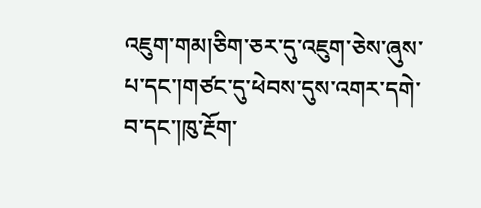འཇུག་གམ།ཅིག་ཅར་དུ་འཇུག་ཅེས་ཞུས་པ་དང་།གཙང་དུ་ཕེབས་དུས་འགར་དགེ་བ་དང་།ཁུ་རྔོག་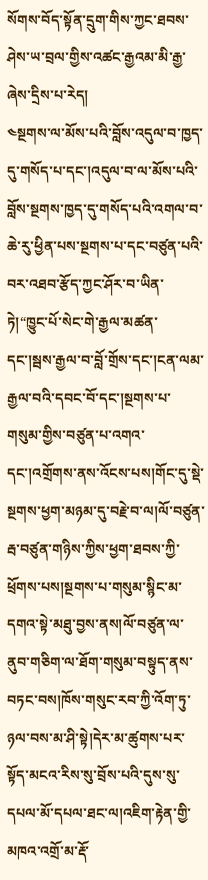སོགས་བོད་སྟོན་དྲུག་གིས་ཀྱང་ཐབས་ཤེས་ཡ་བྲལ་གྱིས་འཚང་རྒྱའམ་མི་རྒྱ་ཞེས་དྲིས་པ་རེད།
༤སྔགས་ལ་མོས་པའི་བློས་འདུལ་བ་ཁྱད་དུ་གསོད་པ་དང་།འདུལ་བ་ལ་མོས་པའི་བློས་སྔགས་ཁྱད་དུ་གསོད་པའི་འགལ་བ་ཆེ་རུ་ཕྱིན་པས་སྔགས་པ་དང་བཙུན་པའི་བར་འཐབ་རྩོད་ཀྱང་ཤོར་བ་ཡིན་ཏེ།“ཁྱུང་པོ་སེང་གེ་རྒྱལ་མཚན་དང་།སྦས་རྒྱལ་བ་བློ་གྲོས་དང་།ངན་ལམ་རྒྱལ་བའི་དབང་བོ་དང་།སྔགས་པ་གསུམ་གྱིས་བཙུན་པ་འགའ་དང་།འགྲོགས་ནས་འོངས་པས།གོང་དུ་སྡེ་སྔགས་ཕྱག་མཉམ་དུ་བརྗེ་བ་ལ།ལོ་བཙུན་རྦ་བཙུན་གཉིས་ཀྱིས་ཕྱག་ཐབས་ཀྱི་ཕྲོགས་པས།སྔགས་པ་གསུམ་སྙིང་མ་དགའ་སྟེ་མཐུ་བྱས་ནས།ལོ་བཙུན་ལ་ནུབ་གཅིག་ལ་ཐོག་གསུམ་བསྟུད་ནས་བཏང་བས།ཁོས་གསུང་རབ་ཀྱི་འོག་ཏུ་ཉལ་བས་མ་ཤི་སྟེ།དེར་མ་ཚུགས་པར་སྟོད་མངའ་རིས་སུ་བྲོས་པའི་དུས་སུ་དཔལ་མོ་དཔལ་ཐང་ལ།འཇིག་རྟེན་གྱི་མཁའ་འགྲོ་མ་རྡོ་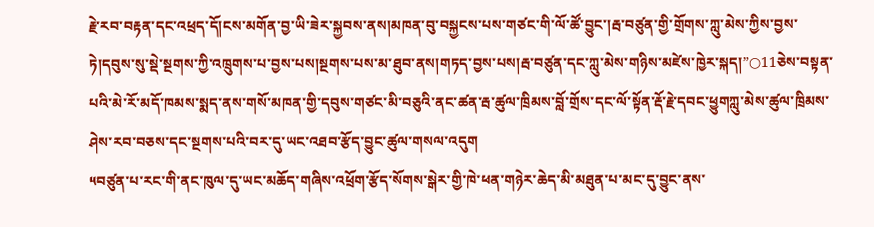རྗེ་རབ་བརྟན་དང་འཕྲད་དོ།ངས་མགོན་བྱ་ཡི་ཟེར་སྐྱབས་ནས།མཁན་བུ་བསྐྱངས་པས་གཙང་གི་ལོ་ཚོ་བྱུང་།རྦ་བཙུན་གྱི་གྲོགས་ཀླུ་མེས་ཀྱིས་བྱས་ཏེ།དབུས་སུ་སྡེ་སྔགས་ཀྱི་འཁྲུགས་པ་བྱས་པས།སྔགས་པས་མ་ཐུབ་ནས།གཏད་བྱས་པས།རྦ་བཙུན་དང་ཀླུ་མེས་གཉིས་མཛེས་ཁྱེར་སྐད།”○11ཅེས་བསྟན་པའི་མེ་རོ་མདོ་ཁམས་སྨད་ནས་གསོ་མཁན་གྱི་དབུས་གཙང་མི་བཅུའི་ནང་ཚན་རྦ་ཚུལ་ཁྲིམས་བློ་གྲོས་དང་ལོ་སྟོན་རྡོ་རྗེ་དབང་ཕྱུགཀླུ་མེས་ཚུལ་ཁྲིམས་ཤེས་རབ་བཅས་དང་སྔགས་པའི་བར་དུ་ཡང་འཐབ་རྩོད་བྱུང་ཚུལ་གསལ་འདུག
༥བཙུན་པ་རང་གི་ནང་ཁུལ་དུ་ཡང་མཆོད་གཞིས་འཕྲོག་རྩོད་སོགས་སྒེར་གྱི་ཁེ་ཕན་གཉེར་ཆེད་མི་མཐུན་པ་མང་དུ་བྱུང་ནས་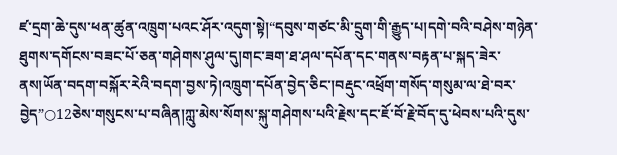ཛ་དྲག་ཆེ་དུས་ཕན་ཚུན་འཁྲུག་པའང་ཤོར་འདུག་སྟེ།“དབུས་གཙང་མི་དྲུག་གི་རྒྱུད་པ།དགེ་བའི་བཤེས་གཉེན་ཐུགས་དགོངས་བཟང་པོ་ཅན་གཤེགས་ཤུལ་དུ།གང་ཟག་ཐ་ཤལ་དཔོན་དང་གནས་བརྟན་པ་སྐད་ཟེར་ནས།ཡོན་བདག་བསྐོར་རེའི་བདག་བྱས་ཏེ།འཁྲུག་དཔོན་བྱེད་ཅིང་།བརྡུང་འཕྲོག་གསོད་གསུམ་ལ་ཐེ་བར་བྱེད”○12ཅེས་གསུངས་པ་བཞིན།ཀླུ་མེས་སོགས་སྐུ་གཤེགས་པའི་རྗེས་དང་ཇོ་བོ་རྗེ་བོད་དུ་ཕེབས་པའི་དུས་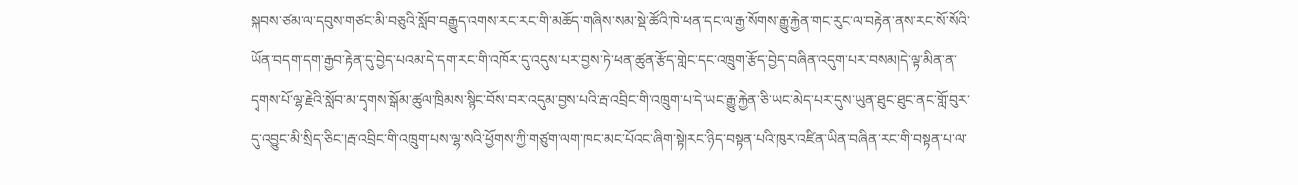སྐབས་ཙམ་ལ་དབུས་གཙང་མི་བཅུའི་སློབ་བརྒྱུད་འགས་རང་རང་གི་མཆོད་གཞིས་སམ་སྡེ་ཚོའི་ཁེ་ཕན་དང་ལ་རྒྱ་སོགས་རྒྱུ་རྐྱེན་གང་རུང་ལ་བརྟེན་ནས་རང་སོ་སོའི་ཡོན་བདག་དག་རྒྱབ་རྟེན་དུ་བྱེད་པའམ་དེ་དག་རང་གི་འཁོར་དུ་འདུས་པར་བྱས་ཏེ་ཕན་ཚུན་རྩོད་གླེང་དང་འཁྲུག་རྩོད་བྱེད་བཞིན་འདུག་པར་བསམ།དེ་ལྟ་མིན་ན་དྭགས་པོ་ལྷ་རྗེའི་སློབ་མ་དྭགས་སྒོམ་ཚུལ་ཁྲིམས་སྙིང་བོས་བར་འདུམ་བྱས་པའི་རྦ་འབྲིང་གི་འཁྲུག་པ་དེ་ཡང་རྒྱུ་རྐྱེན་ཅི་ཡང་མེད་པར་དུས་ཡུན་ཐུང་ཐུང་ནང་གློ་བུར་དུ་འབྱུང་མི་སྲིད་ཅིང་།རྦ་འབྲིང་གི་འཁྲུག་པས་ལྷ་སའི་ཕྱོགས་ཀྱི་གཙུག་ལག་ཁང་མང་པོའང་ཞིག་སྟེ།རང་ཉིད་བསྟན་པའི་ཁུར་འཛིན་ཡིན་བཞིན་རང་གི་བསྟན་པ་ལ་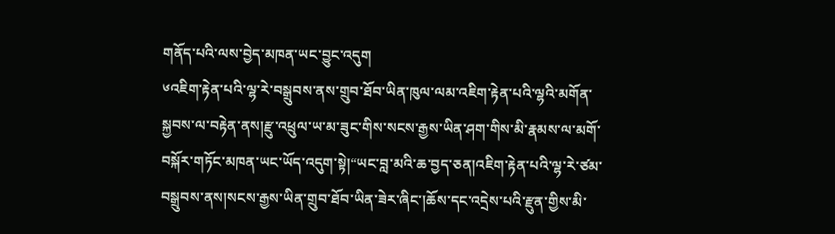གནོད་པའི་ལས་བྱེད་མཁན་ཡང་བྱུང་འདུག
༦འཇིག་རྟེན་པའི་ལྷ་རེ་བསྒྲུབས་ནས་གྲུབ་ཐོབ་ཡིན་ཁུལ་ལམ་འཇིག་རྟེན་པའི་ལྷའི་མགོན་སྐྱབས་ལ་བརྟེན་ནས།རྫུ་འཕྲུལ་ཡ་མ་ཟུང་གིས་སངས་རྒྱས་ཡིན་ཤག་གིས་མི་རྣམས་ལ་མགོ་བསྐོར་གཏོང་མཁན་ཡང་ཡོད་འདུག་སྟེ།“ཡང་བླ་མའི་ཆ་བྱད་ཅན།འཇིག་རྟེན་པའི་ལྷ་རེ་ཙམ་བསྒྲུབས་ནས།སངས་རྒྱས་ཡིན་གྲུབ་ཐོབ་ཡིན་ཟེར་ཞིང་།ཆོས་དང་འདྲེས་པའི་རྫུན་གྱིས་མི་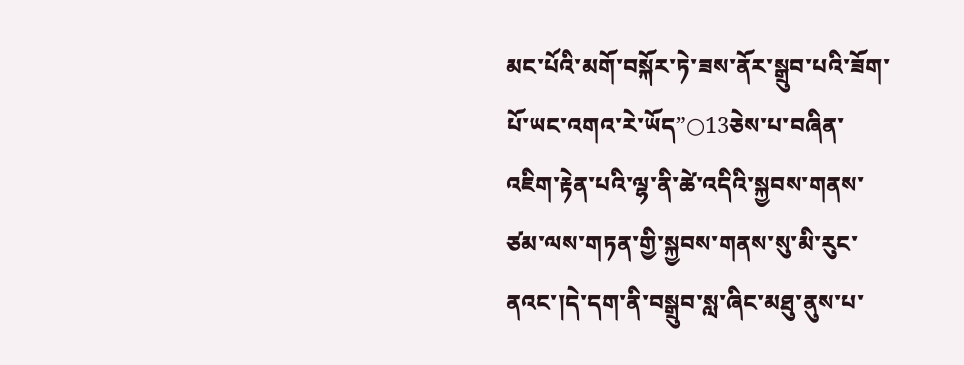མང་པོའི་མགོ་བསྐོར་ཏེ་ཟས་ནོར་སྒྲུབ་པའི་ཟོག་པོ་ཡང་འགའ་རེ་ཡོད”○13ཅེས་པ་བཞིན་འཇིག་རྟེན་པའི་ལྷ་ནི་ཚེ་འདིའི་སྐྱབས་གནས་ཙམ་ལས་གཏན་གྱི་སྐྱབས་གནས་སུ་མི་རུང་ནའང་།དེ་དག་ནི་བསྒྲུབ་སླ་ཞིང་མཐུ་ནུས་པ་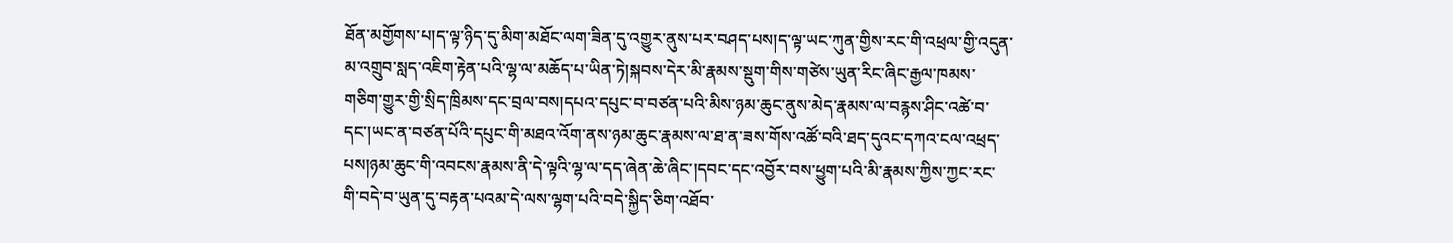ཐོན་མགྱོགས་པ།ད་ལྟ་ཉིད་དུ་མིག་མཐོང་ལག་ཟིན་དུ་འགྱུར་ནུས་པར་བཤད་པས།ད་ལྟ་ཡང་ཀུན་གྱིས་རང་གི་འཕྲལ་གྱི་འདུན་མ་འགྲུབ་སླད་འཇིག་རྟེན་པའི་ལྷ་ལ་མཆོད་པ་ཡིན་ཏེ།སྐབས་དེར་མི་རྣམས་སྡུག་གིས་གཙེས་ཡུན་རིང་ཞིང་རྒྱལ་ཁམས་གཅིག་གྱུར་གྱི་སྲིད་ཁྲིམས་དང་བྲལ་བས།དཔའ་དཔུང་བ་བཙན་པའི་མིས་ཉམ་ཆུང་ནུས་མེད་རྣམས་ལ་བརྙས་ཤིང་འཚེ་བ་དང་།ཡང་ན་བཙན་པོའི་དཔུང་གི་མཐའ་འོག་ནས་ཉམ་ཆུང་རྣམས་ལ་ཐ་ན་ཟས་གོས་འཚོ་བའི་ཐད་དུའང་དཀའ་ངལ་འཕྲད་པས།ཉམ་ཆུང་གི་འབངས་རྣམས་ནི་དེ་ལྟའི་ལྷ་ལ་དད་ཞེན་ཆེ་ཞིང་།དབང་དང་འབྱོར་བས་ཕྱུག་པའི་མི་རྣམས་ཀྱིས་ཀྱང་རང་གི་བདེ་བ་ཡུན་དུ་བརྟན་པའམ་དེ་ལས་ལྷག་པའི་བདེ་སྐྱིད་ཅིག་འཐོབ་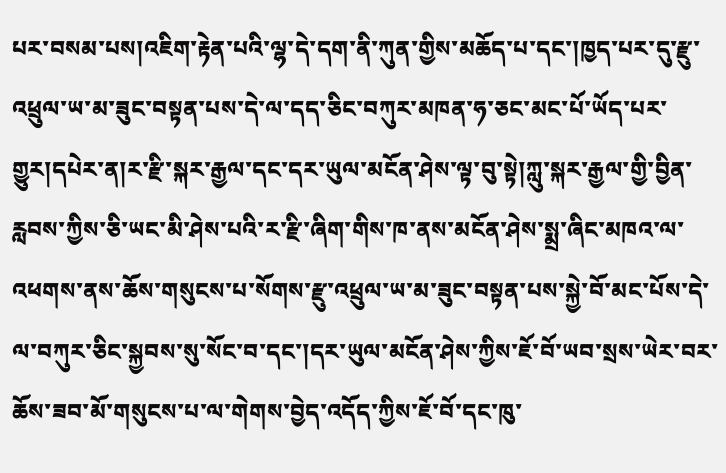པར་བསམ་པས།འཇིག་རྟེན་པའི་ལྷ་དེ་དག་ནི་ཀུན་གྱིས་མཆོད་པ་དང་།ཁྱད་པར་དུ་རྫུ་འཕྲུལ་ཡ་མ་ཟུང་བསྟན་པས་དེ་ལ་དད་ཅིང་བཀུར་མཁན་ཧ་ཅང་མང་པོ་ཡོད་པར་གྱུར།དཔེར་ན།ར་རྫི་སྐར་རྒྱལ་དང་དར་ཡུལ་མངོན་ཤེས་ལྟ་བུ་སྟེ།ཀླུ་སྐར་རྒྱལ་གྱི་བྱིན་རླབས་ཀྱིས་ཅི་ཡང་མི་ཤེས་པའི་ར་རྫི་ཞིག་གིས་ཁ་ནས་མངོན་ཤེས་སྨྲ་ཞིང་མཁའ་ལ་འཕགས་ནས་ཆོས་གསུངས་པ་སོགས་རྫུ་འཕྲུལ་ཡ་མ་ཟུང་བསྟན་པས་སྐྱེ་བོ་མང་པོས་དེ་ལ་བཀུར་ཅིང་སྐྱབས་སུ་སོང་བ་དང་།དར་ཡུལ་མངོན་ཤེས་ཀྱིས་ཇོ་བོ་ཡབ་སྲས་ཡེར་བར་ཆོས་ཟབ་མོ་གསུངས་པ་ལ་གེགས་བྱེད་འདོད་ཀྱིས་ཇོ་བོ་དང་ཁུ་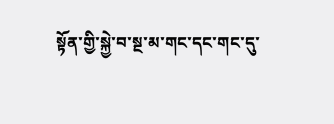སྟོན་གྱི་སྐྱེ་བ་སྔ་མ་གང་དང་གང་དུ་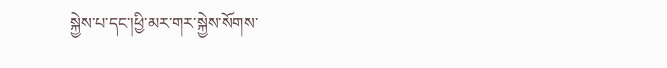སྐྱེས་པ་དང་།ཕྱི་མར་གར་སྐྱེས་སོགས་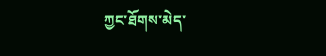ཀྱང་ཐོགས་མེད་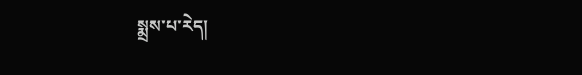སྨྲས་པ་རེད།